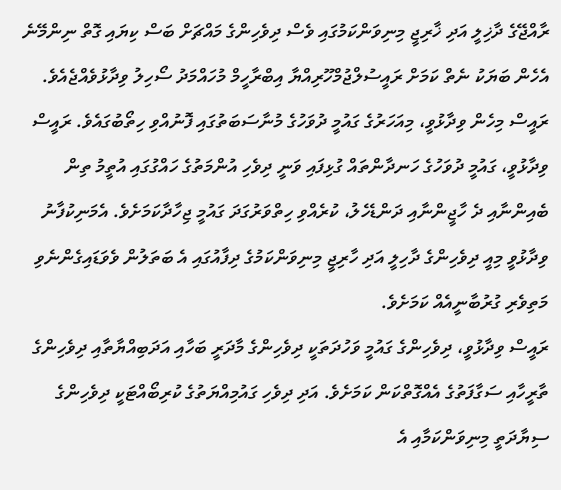ރާއްޖޭގެ ދާޚިލީ އަދި ޚާރިޖީ މިނިވަންކަމުގައި ވެސް ދިވެހިންގެ މައްޗަށް ބަސް ކިޔައި ގޮތް ނިންމޭނެ އެހެން ބަޔަކު ނެތް ކަމަށް ރައީސުލްޖުމްހޫރިއްޔާ އިބްރާހީމް މުހައްމަދު ސޯހިލު ވިދާޅުވެއްޖެއެވެ.
ރައީސް މިހެން ވިދާޅުވީ، މިއަހަރުގެ ގައުމީ ދުވަހުގެ މުނާސަބަތުގައި ފޮނުއްވި ހިތޯބުގައެވެ. ރައީސް ވިދާޅުވީ، ގައުމީ ދުވަހުގެ ހަނދާންތައް ގުޅިފައި ވަނީ ދިވެހި އުންމަތުގެ ހައްގުގައި އުތީމު ތިން ބެއިންނާއި ދެ ހާޖީންނާއި ދަންޑެހެލު، ކުރެއްވި ހިތްވަރުގަދަ ގައުމީ ޖިހާދާކަމަށެވެ. އެމަނިކުފާނު ވިދާޅުވީ މިއީ ދިވެހިންގެ ދާހިލީ އަދި ހާރިޖީ މިނިވަންކަމުގެ ދިފާއުގައި އެ ބަތަލުން ވެވަޑައިގެންނެވި މަތިވެރި ގުރުބާނީއެއް ކަމަށެވެ.
ރައީސް ވިދާޅުވީ، ދިވެހިންގެ ގައުމީ ވަހުދަތަކީ ދިވެހިންގެ މާދަރީ ބަހާއި އަދަބިއްޔާތާއި ދިވެހިންގެ ތާރީހާއި ސަގާފަތުގެ އެއްގޮތްކަން ކަމަށެވެ. އަދި ދިވެހި ގައުމިއްޔަތުގެ ކުރިބޯއްޓަކީ ދިވެހިންގެ ސިޔާދަތީ މިނިވަންކަމާއި އެ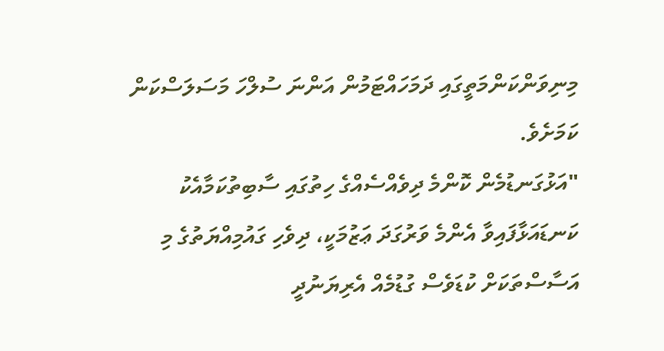މިނިވަންކަންމަތީގައި ދަމަހައްޓަމުން އަންނަ ސުލްހަ މަސަލަސްކަން ކަމަށެވެ.
"އަޅުގަނޑުމެން ކޮންމެ ދިވެއްސެއްގެ ހިތުގައި ސާބިތުކަމާއެކު ކަނޑައަޅާފައިވާ އެންމެ ވަރުގަދަ ޢަޒުމަކީ، ދިވެހި ގައުމިއްޔަތުގެ މި އަސާސްތަކަށް ކުޑަވެސް ގުޑުމެއް އެރިޔަނުދީ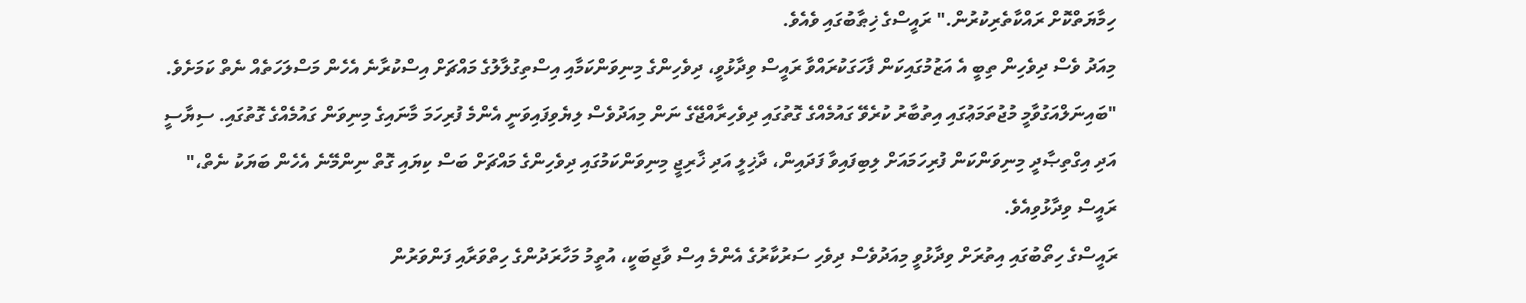ހިމާޔަތްކޮށް ރައްކާތެރިކުރުން." ރައީސްގެ ޚިޠާބުގައި ވެއެވެ.
މިއަދު ވެސް ދިވެހިން ތިބީ އެ އަޒުމުގައިކަން ފާހަގަކުރައްވާ ރައީސް ވިދާޅުވީ، ދިވެހިންގެ މިނިވަންކަމާއި އިސްތިގުލާލުގެ މައްޗަށް އިސްކުރާނެ އެހެން މަސްލަހަތެއް ނެތް ކަމަށެވެ.
"ބައިނަލްއަގުވާމީ މުޖުތަމަޢުގައި އިތުބާރު ކުރެވޭ ގައުމެއްގެ ގޮތުގައި ދިވެހިރާއްޖޭގެ ނަން މިއަދުވެސް ލިޔެވިފައިވަނީ އެންމެ ފުރިހަމަ މާނައިގެ މިނިވަން ގައުމެއްގެ ގޮތުގައި. ސިޔާސީ އަދި އިގްތިޞާދީ މިނިވަންކަން ފުރިހަމައަށް ލިބިފައިވާ ފަދައިން، ދާޚިލީ އަދި ޚާރިޖީ މިނިވަންކަމުގައި ދިވެހިންގެ މައްޗަށް ބަސް ކިޔައި ގޮތް ނިންމޭނެ އެހެން ބަޔަކު ނެތް،" ރައީސް ވިދާޅުވިއެވެ.
ރައީސްގެ ހިތޯބުގައި އިތުރަށް ވިދާޅުވީ މިއަދުވެސް ދިވެހި ސަރުކާރުގެ އެންމެ އިސް ވާޖިބަކީ، އުތީމު މަހާރަދުންގެ ހިތްވަރާއި ފަންވަރުން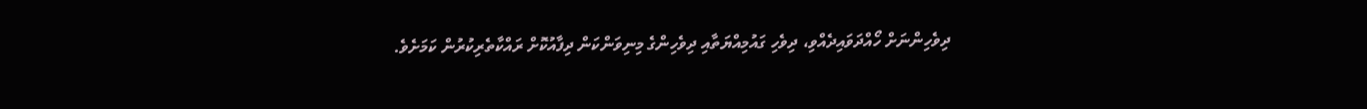ދިވެހިންނަށް ހޯއްދަވައިދެއްވި، ދިވެހި ގައުމިއްޔަތާއި ދިވެހިންގެ މިނިވަންކަން ދިފާއުކޮށް ރައްކާތެރިކުރުން ކަމަށެވެ.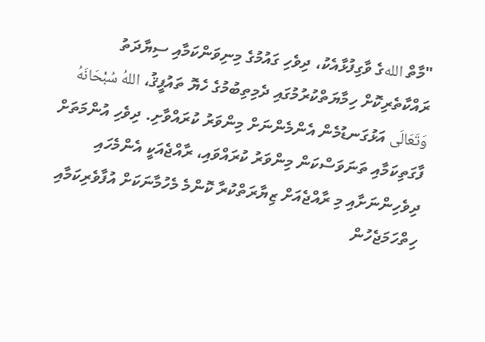"މާތް اللهގެ ވާގިފުޅާއެކު، ދިވެހި ގައުމުގެ މިނިވަންކަމާއި ސިޔާދަތު ރައްކާތެރިކޮށް ހިމާޔަތްކުރުމުގައި ދެމިތިބުމުގެ ހެޔޮ ތައުފީޤު، اللهُ سُبْحَانَهُ وَتَعَالَى އަޅުގަނޑުމެން އެންމެންނަށް މިންވަރު ކުރައްވާށި. ދިވެހި އުންމަތަށް ފާގަތިކަމާއި ތަނަވަސްކަން މިންވަރު ކުރައްވައި، ރާއްޖެއަކީ އެންމެހައި ދިވެހިންނަށާއި މި ރާއްޖެއަށް ޒިޔާރަތްކުރާ ކޮންމެ މެހުމާނަކަށް އުފާވެރިކަމާއި ހިތްހަމަޖެހުން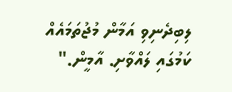ލިބިދެނިވި އަމާން މުޖުތަމައެއް ކަމުގައި ލައްވާށި. އާމީން."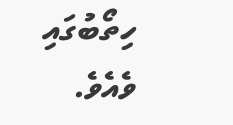ހިތޯބުގައި ވެއެވެ.